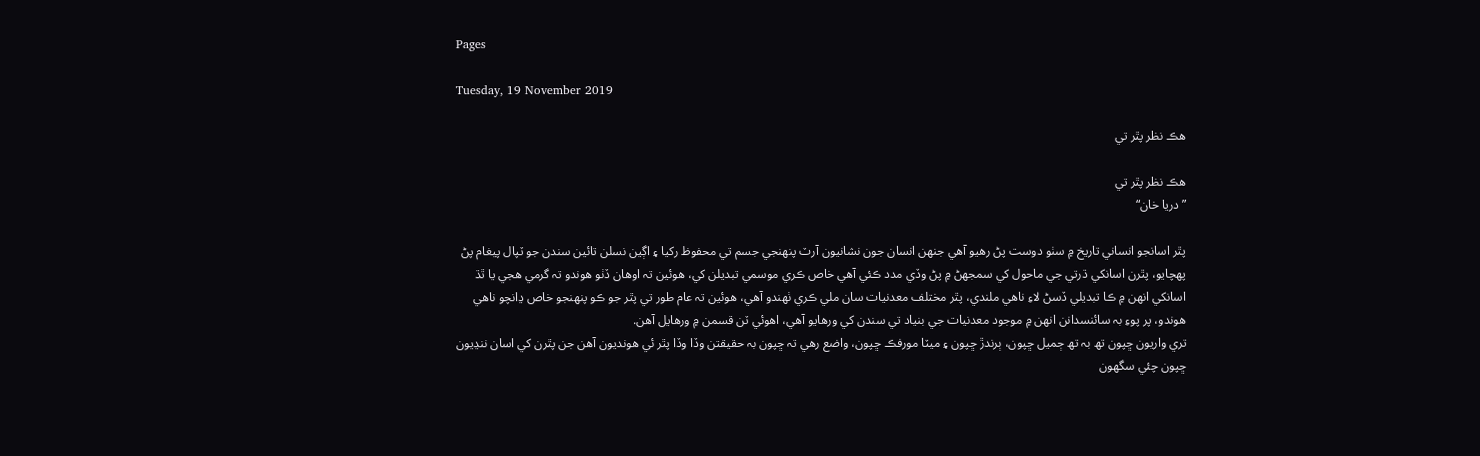Pages

Tuesday, 19 November 2019

هڪ نظر پٿر تي

هڪ نظر پٿر تي
”دريا خان“

پٿر اسانجو انساني تاريخ ۾ سٺو دوست پڻ رهيو آهي جنھن انسان جون نشانيون آرٽ پنھنجي جسم تي محفوظ رکيا ۽ اڳين نسلن تائين سندن جو ٽپال پيغام پڻ پهچايو، پٿرن اسانکي ڌرتي جي ماحول کي سمجھڻ ۾ پڻ وڏي مدد ڪئي آهي خاص ڪري موسمي تبديلن کي، هوئين تہ اوهان ڏٺو هوندو تہ گرمي هجي يا ٿڌ اسانکي انھن ۾ ڪا تبديلي ڏسڻ لاءِ ناهي ملندي، پٿر مختلف معدنيات سان ملي ڪري ٺهندو آهي، هوئين تہ عام طور تي پٿر جو ڪو پنهنجو خاص ڍانچو ناهي هوندو، پر پوءِ بہ سائنسدانن انھن ۾ موجود معدنيات جي بنياد تي سندن کي ورهايو آهي، اهوئي ٽن قسمن ۾ ورهايل آهن.
تري واريون ڇپون تھ بہ تھ ڄميل ڇپون، ٻرندڙ ڇپون ۽ ميٽا مورفڪ ڇپون، واضع رهي تہ ڇپون بہ حقيقتن وڏا وڏا پٿر ئي هونديون آهن جن پٿرن کي اسان ننڍيون ڇپون چئي سگھون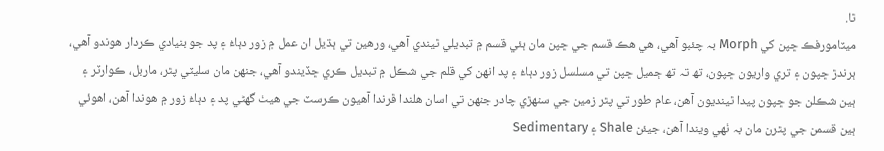ٿا.
ميٽامورفڪ ڇپن کي Morph بہ چئبو آهي، هي هڪ قسم جي ڇپن مان ٻئي قسم ۾ تبديلي ٿيندي آهي، ورهين تي ٻڌيل ان عمل ۾ زور دٻاءُ ۽ پد جو بنيادي ڪردار هوندو آهي، ٻرندڙ ڇپون ۽ تري واريون ڇپون، تھ تہ تھ ڄميل ڇپن تي مسلسل زور دٻاءُ ۽ پد انھن کي قلم جي شڪل ۾ تبديل ڪري ڇڏيندو آهي، جنھن مان سليٽي پٿر، ماربل، ڪوارٽر ۽ ٻين شڪلن جو ڇپون پيدا ٿينديون آهن، عام طور تي پٿر زمين جي سنهڙي چادر جنھن تي اسان هلندا ڦرندا آهيون ڪرسٽ جي هيٺ گھڻي پد ۽ دٻاءُ زور ۾ هوندا آهن، اهوئي ٻين قسمن جي پٿرن مان بہ ٺهي ويندا آهن، جيئن Shale ۽ Sedimentary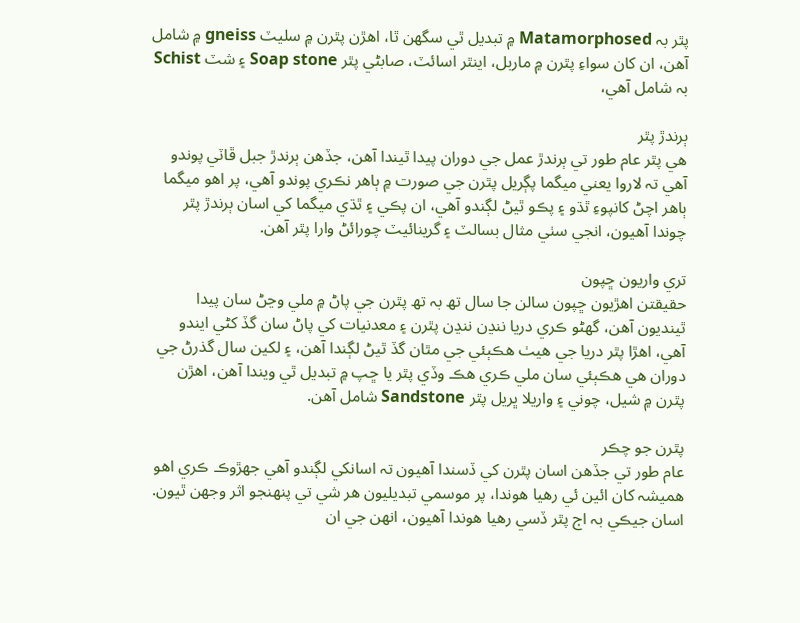پٿر بہ Matamorphosed ۾ تبديل ٿي سگھن ٿا، اهڙن پٿرن ۾ سليٽ gneiss ۾ شامل آهن، ان کان سواءِ پٿرن ۾ ماربل، اينٿر اسائٽ، صابڻي پٿر Soap stone ۽ شٽ Schist بہ شامل آهي،

ٻرندڙ پٿر
هي پٿر عام طور تي ٻرندڙ عمل جي دوران پيدا ٿيندا آهن، جڏهن ٻرندڙ جبل ڦاٽي پوندو آهي تہ لاروا يعني ميگما پڳريل پٿرن جي صورت ۾ ٻاهر نڪري پوندو آهي، پر اهو ميگما ٻاهر اچڻ کانپوءِ ٿڌو ۽ پڪو ٿيڻ لڳندو آهي، ان پڪي ۽ ٿڌي ميگما کي اسان ٻرندڙ پٿر چوندا آهيون، انجي سٺي مثال بسالٽ ۽ گرينائيٽ چورائڻ وارا پٿر آهن.

تري واريون ڇپون
حقيقتن اهڙيون ڇپون سالن جا سال تھ بہ تھ پٿرن جي پاڻ ۾ ملي وڃڻ سان پيدا ٿينديون آهن، گھڻو ڪري دريا ننڍن ننڍن پٿرن ۽ معدنيات کي پاڻ سان گڏ کڻي ايندو آهي، اهڙا پٿر دريا جي هيٺ هڪٻئي جي مٿان گڏ ٿيڻ لڳندا آهن، ۽ لکين سال گذرڻ جي دوران هي هڪٻئي سان ملي ڪري هڪ وڏي پٿر يا ڇپ ۾ تبديل ٿي ويندا آهن، اهڙن پٿرن ۾ شيل، چوني ۽ واريلا ڀريل پٿر Sandstone شامل آهن.

پٿرن جو چڪر
عام طور تي جڏهن اسان پٿرن کي ڏسندا آهيون تہ اسانکي لڳندو آهي جهڙوڪ ڪري اهو هميشہ کان ائين ئي رهيا هوندا، پر موسمي تبديليون هر شي تي پنھنجو اثر وجھن ٿيون. اسان جيڪي بہ اڄ پٿر ڏسي رهيا هوندا آهيون، انھن جي ان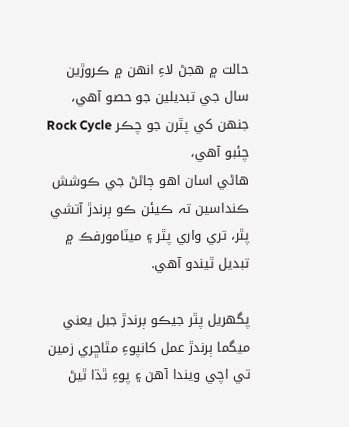حالت ۾ هجڻ لاءِ انھن ۾ ڪروڙين سال جي تبديلين جو حصو آهي، جنھن کي پٿرن جو چڪر Rock Cycle چئبو آهي،
هاڻي اسان اهو ڄاڻڻ جي ڪوشش ڪنداسين تہ ڪيئن ڪو ٻرندڙ آتشي پٿر، تري واري پٿر ۽ ميٽامورفڪ ۾ تبديل ٿيندو آهي.

پگھريل پٿر جيڪو ٻرندڙ جبل يعني ميگما ٻرندڙ عمل کانپوءِ مٿاڇري زمين تي اچي ويندا آهن ۽ پوءِ ٿڌا ٿيڻ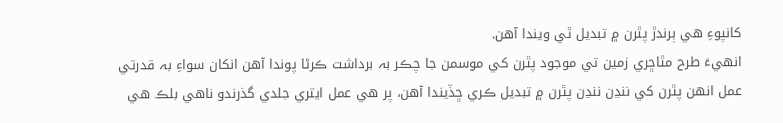کانپوءِ هي ٻرندڙ پٿرن ۾ تبديل ٿي ويندا آهن.
انهيءَ طرح مٿاڇري زمين تي موجود پٿرن کي موسمن جا چڪر بہ برداشت ڪرڻا پوندا آهن انکان سواءِ بہ قدرتي عمل انھن پٿرن کي ننڍن ننڍن پٿرن ۾ تبديل ڪري ڇڏيندا آهن، پر هي عمل ايتري جلدي گذرندو ناهي بلڪ هي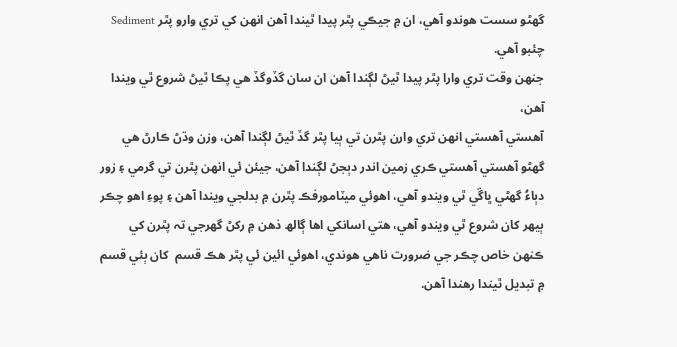گهڻو سست هوندو آهي، ان ۾ جيڪي پٿر پيدا ٿيندا آهن انھن کي تري وارو پٿر Sediment چئبو آهي.
جنھن وقت تري وارا پٿر پيدا ٿيڻ لڳندا آهن ان سان گڏوگڏ هي پڪا ٿيڻ شروع ٿي ويندا آهن،
آهستي آهستي انھن تري وارن پٿرن تي ٻيا پٿر گڏ ٿيڻ لڳندا آهن، وزن وڌڻ ڪارڻ هي گھڻو آهستي آهستي ڪري زمين اندر دٻجڻ لڳندا آهن، جيئن ئي انھن پٿرن تي گرمي ۽ زور دٻاءُ گھڻي ڀاڱي ٿي ويندو آهي، اهوئي ميٽامورفڪ پٿرن ۾ بدلجي ويندا آهن ۽ پوءِ اهو چڪر ٻيھر کان شروع ٿي ويندو آهي، هتي اسانکي اها ڳالھ ذهن ۾ رکڻ گھرجي تہ پٿرن کي ڪنھن خاص چڪر جي ضرورت ناهي هوندي، اهوئي ائين ئي پٿر هڪ قسم  کان ٻئي قسم ۾ تبديل ٿيندا رهندا آهن.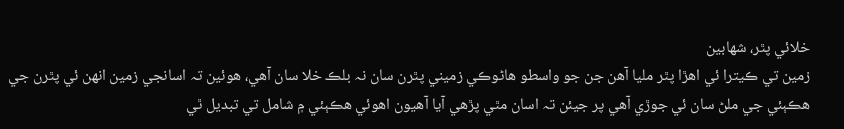خلائي پٿر، شھابين
زمين تي ڪيترا ئي اهڙا پٿر مليا آهن جن جو واسطو هاڻوڪي زميني پٿرن سان نہ بلڪ خلا سان آهي، هوئين تہ اسانجي زمين انھن ئي پٿرن جي هڪٻئي جي ملڻ سان ئي جوڙي آهي پر جيئن تہ اسان مٿي پڙهي آيا آهيون اهوئي هڪٻئي ۾ شامل تي تبديل ٿي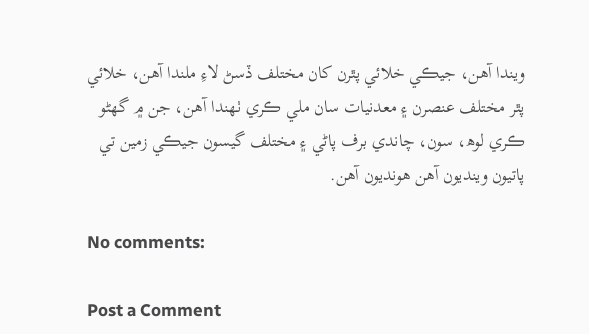ويندا آهن، جيڪي خلائي پٿرن کان مختلف ڏسڻ لاءِ ملندا آهن، خلائي پٿر مختلف عنصرن ۽ معدنيات سان ملي ڪري ٺھندا آهن، جن ۾ گھڻو ڪري لوھ، سون، چاندي برف پاڻي ۽ مختلف گيسون جيڪي زمين تي پاتيون وينديون آهن هونديون آهن.

No comments:

Post a Comment